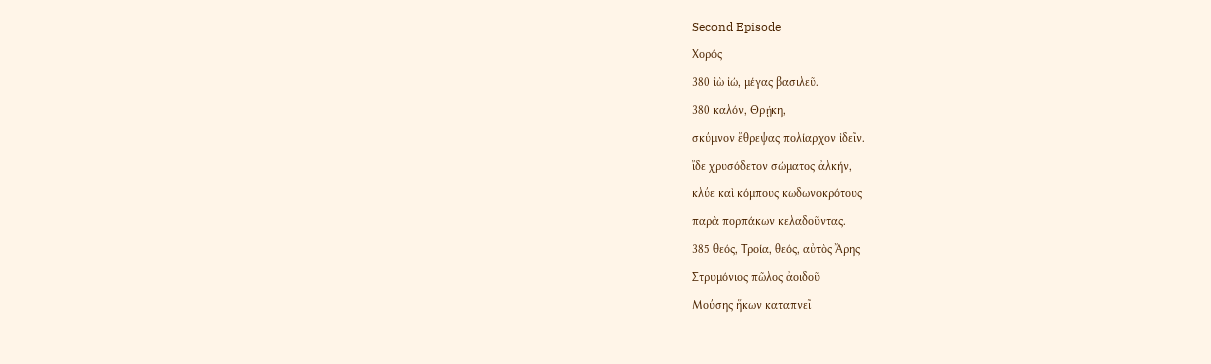Second Episode
Χορός
380 ἰὼ ἰώ, μέγας βασιλεῦ.
380 καλόν, Θρῄκη,
σκύμνον ἔθρεψας πολίαρχον ἰδεῖν.
ἴδε χρυσόδετον σώματος ἀλκήν,
κλύε καὶ κόμπους κωδωνοκρότους
παρὰ πορπάκων κελαδοῦντας.
385 θεός, Τροία, θεός, αὐτὸς Ἄρης
Στρυμόνιος πῶλος ἀοιδοῦ
Μούσης ἥκων καταπνεῖ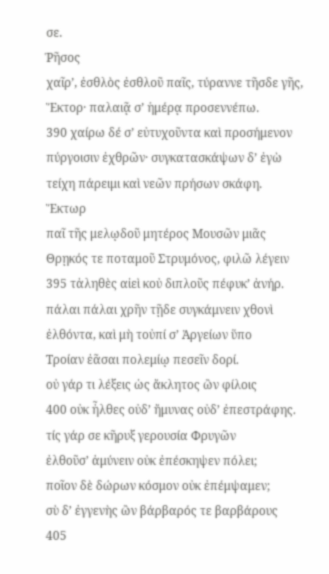σε.
Ῥῆσος
χαῖρʼ, ἐσθλὸς ἐσθλοῦ παῖς, τύραννε τῆσδε γῆς,
Ἕκτορ· παλαιᾷ σʼ ἡμέρᾳ προσεννέπω.
390 χαίρω δέ σʼ εὐτυχοῦντα καὶ προσήμενον
πύργοισιν ἐχθρῶν· συγκατασκάψων δʼ ἐγὼ
τείχη πάρειμι καὶ νεῶν πρήσων σκάφη.
Ἕκτωρ
παῖ τῆς μελῳδοῦ μητέρος Μουσῶν μιᾶς
Θρῃκός τε ποταμοῦ Στρυμόνος, φιλῶ λέγειν
395 τἀληθὲς αἰεὶ κοὐ διπλοῦς πέφυκʼ ἀνήρ.
πάλαι πάλαι χρῆν τῇδε συγκάμνειν χθονὶ
ἐλθόντα, καὶ μὴ τοὐπί σʼ Ἀργείων ὕπο
Τροίαν ἐᾶσαι πολεμίῳ πεσεῖν δορί.
οὐ γάρ τι λέξεις ὡς ἄκλητος ὢν φίλοις
400 οὐκ ἦλθες οὐδʼ ἤμυνας οὐδʼ ἐπεστράφης.
τίς γάρ σε κῆρυξ γερουσία Φρυγῶν
ἐλθοῦσʼ ἀμύνειν οὐκ ἐπέσκηψεν πόλει;
ποῖον δὲ δώρων κόσμον οὐκ ἐπέμψαμεν;
σὺ δʼ ἐγγενὴς ὢν βάρβαρός τε βαρβάρους
405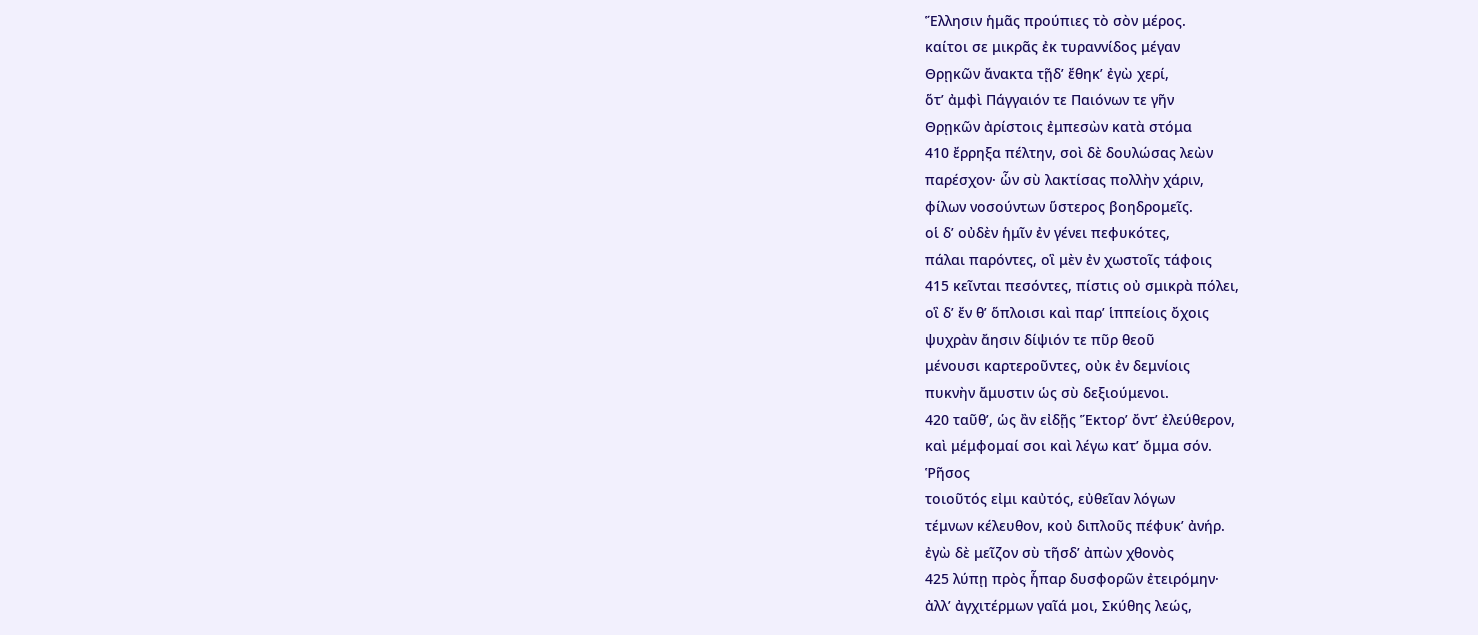Ἕλλησιν ἡμᾶς προύπιες τὸ σὸν μέρος.
καίτοι σε μικρᾶς ἐκ τυραννίδος μέγαν
Θρῃκῶν ἄνακτα τῇδʼ ἔθηκʼ ἐγὼ χερί,
ὅτʼ ἀμφὶ Πάγγαιόν τε Παιόνων τε γῆν
Θρῃκῶν ἀρίστοις ἐμπεσὼν κατὰ στόμα
410 ἔρρηξα πέλτην, σοὶ δὲ δουλώσας λεὼν
παρέσχον· ὧν σὺ λακτίσας πολλὴν χάριν,
φίλων νοσούντων ὕστερος βοηδρομεῖς.
οἱ δʼ οὐδὲν ἡμῖν ἐν γένει πεφυκότες,
πάλαι παρόντες, οἳ μὲν ἐν χωστοῖς τάφοις
415 κεῖνται πεσόντες, πίστις οὐ σμικρὰ πόλει,
οἳ δʼ ἔν θʼ ὅπλοισι καὶ παρʼ ἱππείοις ὄχοις
ψυχρὰν ἄησιν δίψιόν τε πῦρ θεοῦ
μένουσι καρτεροῦντες, οὐκ ἐν δεμνίοις
πυκνὴν ἄμυστιν ὡς σὺ δεξιούμενοι.
420 ταῦθʼ, ὡς ἂν εἰδῇς Ἕκτορʼ ὄντʼ ἐλεύθερον,
καὶ μέμφομαί σοι καὶ λέγω κατʼ ὄμμα σόν.
Ῥῆσος
τοιοῦτός εἰμι καὐτός, εὐθεῖαν λόγων
τέμνων κέλευθον, κοὐ διπλοῦς πέφυκʼ ἀνήρ.
ἐγὼ δὲ μεῖζον σὺ τῆσδʼ ἀπὼν χθονὸς
425 λύπῃ πρὸς ἧπαρ δυσφορῶν ἐτειρόμην·
ἀλλʼ ἀγχιτέρμων γαῖά μοι, Σκύθης λεώς,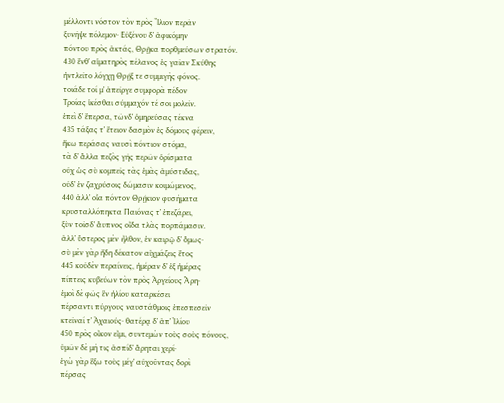μέλλοντι νόστον τὸν πρὸς Ἴλιον περᾶν
ξυνῆψε πόλεμον· Εὐξένου δʼ ἀφικόμην
πόντου πρὸς ἀκτάς, Θρῇκα πορθμεύσων στρατόν.
430 ἔνθʼ αἱματηρὸς πέλανος ἐς γαῖαν Σκύθης
ἠντλεῖτο λόγχῃ Θρῄξ τε συμμιγὴς φόνος.
τοιάδε τοί μʼ ἀπεῖργε συμφορὰ πέδον
Τροίας ἱκέσθαι σύμμαχόν τέ σοι μολεῖν.
ἐπεὶ δʼ ἔπερσα, τῶνδʼ ὁμηρεύσας τέκνα
435 τάξας τʼ ἔτειον δασμὸν ἐς δόμους φέρειν,
ἥκω περάσας ναυσὶ πόντιον στόμα,
τὰ δʼ ἄλλα πεζὸς γῆς περῶν ὁρίσματα
οὐχ ὡς σὺ κομπεῖς τὰς ἐμὰς ἀμύστιδας,
οὐδʼ ἐν ζαχρύσοις δώμασιν κοιμώμενος,
440 ἀλλʼ οἷα πόντον Θρῄκιον φυσήματα
κρυσταλλόπηκτα Παιόνας τʼ ἐπεζάρει,
ξὺν τοῖσδʼ ἄυπνος οἶδα τλὰς πορπάμασιν.
ἀλλʼ ὕστερος μὲν ἦλθον, ἐν καιρῷ δʼ ὅμως·
σὺ μὲν γὰρ ἤδη δέκατον αἰχμάζεις ἔτος
445 κοὐδὲν περαίνεις, ἡμέραν δʼ ἐξ ἡμέρας
πίπτεις κυβεύων τὸν πρὸς Ἀργείους Ἄρη·
ἐμοὶ δὲ φῶς ἓν ἡλίου καταρκέσει
πέρσαντι πύργους ναυστάθμοις ἐπεσπεσεῖν
κτεῖναί τʼ Ἀχαιούς· θατέρᾳ δʼ ἀπʼ Ἰλίου
450 πρὸς οἶκον εἶμι, συντεμὼν τοὺς σοὺς πόνους,
ὑμῶν δὲ μή τις ἀσπίδʼ ἄρηται χερί·
ἐγὼ γὰρ ἕξω τοὺς μέγʼ αὐχοῦντας δορὶ
πέρσας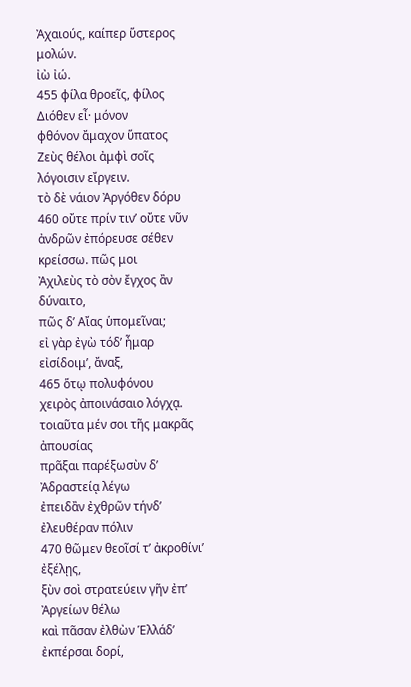Ἀχαιούς, καίπερ ὕστερος μολών.
ἰὼ ἰώ.
455 φίλα θροεῖς, φίλος Διόθεν εἶ· μόνον
φθόνον ἄμαχον ὕπατος
Ζεὺς θέλοι ἀμφὶ σοῖς λόγοισιν εἴργειν.
τὸ δὲ νάιον Ἀργόθεν δόρυ
460 οὔτε πρίν τινʼ οὔτε νῦν
ἀνδρῶν ἐπόρευσε σέθεν κρείσσω. πῶς μοι
Ἀχιλεὺς τὸ σὸν ἔγχος ἂν δύναιτο,
πῶς δʼ Αἴας ὑπομεῖναι;
εἰ γὰρ ἐγὼ τόδʼ ἦμαρ εἰσίδοιμʼ, ἄναξ,
465 ὅτῳ πολυφόνου
χειρὸς ἀποινάσαιο λόγχᾳ.
τοιαῦτα μέν σοι τῆς μακρᾶς ἀπουσίας
πρᾶξαι παρέξωσὺν δʼ Ἀδραστείᾳ λέγω
ἐπειδἂν ἐχθρῶν τήνδʼ ἐλευθέραν πόλιν
470 θῶμεν θεοῖσί τʼ ἀκροθίνιʼ ἐξέλῃς,
ξὺν σοὶ στρατεύειν γῆν ἐπʼ Ἀργείων θέλω
καὶ πᾶσαν ἐλθὼν Ἑλλάδʼ ἐκπέρσαι δορί,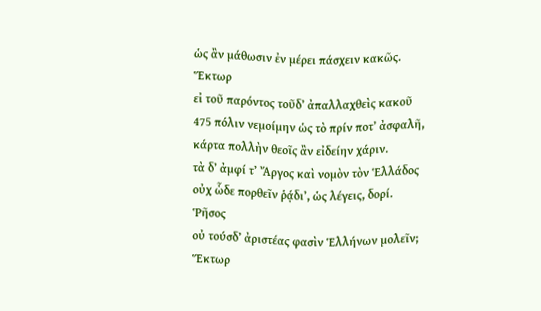ὡς ἂν μάθωσιν ἐν μέρει πάσχειν κακῶς.
Ἕκτωρ
εἰ τοῦ παρόντος τοῦδʼ ἀπαλλαχθεὶς κακοῦ
475 πόλιν νεμοίμην ὡς τὸ πρίν ποτʼ ἀσφαλῆ,
κάρτα πολλὴν θεοῖς ἂν εἰδείην χάριν.
τὰ δʼ ἀμφί τʼ Ἄργος καὶ νομὸν τὸν Ἑλλάδος
οὐχ ὧδε πορθεῖν ῥᾴδιʼ, ὡς λέγεις, δορί.
Ῥῆσος
οὐ τούσδʼ ἀριστέας φασὶν Ἑλλήνων μολεῖν;
Ἕκτωρ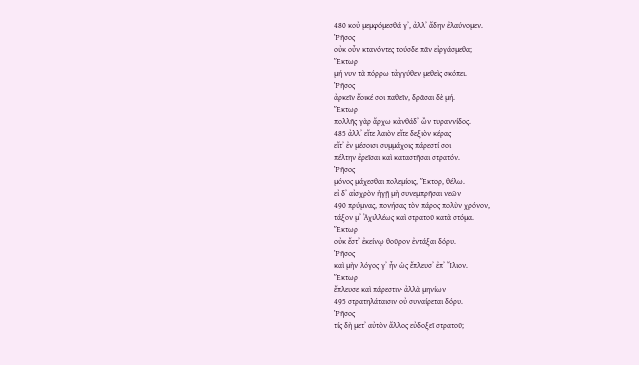480 κοὐ μεμφόμεσθά γʼ, ἀλλʼ ἄδην ἐλαύνομεν.
Ῥῆσος
οὐκ οὖν κτανόντες τούσδε πᾶν εἰργάσμεθα;
Ἕκτωρ
μή νυν τὰ πόρρω τἀγγύθεν μεθεὶς σκόπει.
Ῥῆσος
ἀρκεῖν ἔοικέ σοι παθεῖν, δρᾶσαι δὲ μή.
Ἕκτωρ
πολλῆς γὰρ ἄρχω κἀνθάδʼ ὢν τυραννίδος.
485 ἀλλʼ εἴτε λαιὸν εἴτε δεξιὸν κέρας
εἴτʼ ἐν μέσοισι συμμάχοις πάρεστί σοι
πέλτην ἐρεῖσαι καὶ καταστῆσαι στρατόν.
Ῥῆσος
μόνος μάχεσθαι πολεμίοις, Ἕκτορ, θέλω.
εἰ δʼ αἰσχρὸν ἡγῇ μὴ συνεμπρῆσαι νεῶν
490 πρύμνας, πονήσας τὸν πάρος πολὺν χρόνον,
τάξον μʼ Ἀχιλλέως καὶ στρατοῦ κατὰ στόμα.
Ἕκτωρ
οὐκ ἔστʼ ἐκείνῳ θοῦρον ἐντάξαι δόρυ.
Ῥῆσος
καὶ μὴν λόγος γʼ ἦν ὡς ἔπλευσʼ ἐπʼ Ἴλιον.
Ἕκτωρ
ἔπλευσε καὶ πάρεστιν· ἀλλὰ μηνίων
495 στρατηλάταισιν οὐ συναίρεται δόρυ.
Ῥῆσος
τίς δὴ μετʼ αὐτὸν ἄλλος εὐδοξεῖ στρατοῦ;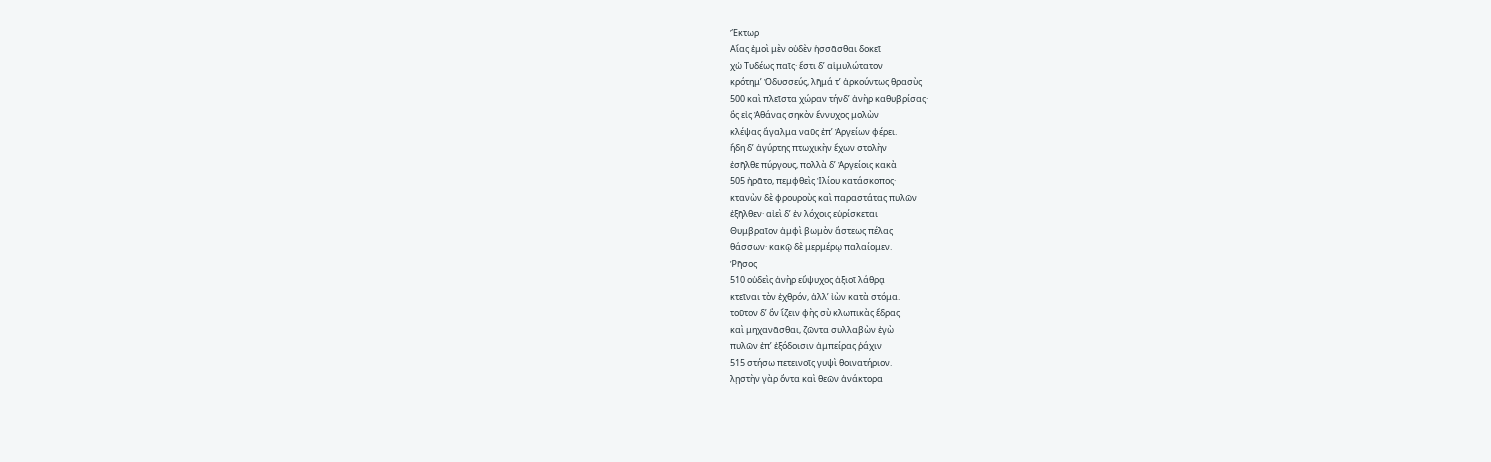Ἕκτωρ
Αἴας ἐμοὶ μὲν οὐδὲν ἡσσᾶσθαι δοκεῖ
χὡ Τυδέως παῖς· ἔστι δʼ αἱμυλώτατον
κρότημʼ Ὀδυσσεύς, λῆμά τʼ ἀρκούντως θρασὺς
500 καὶ πλεῖστα χώραν τήνδʼ ἀνὴρ καθυβρίσας·
ὃς εἰς Ἀθάνας σηκὸν ἔννυχος μολὼν
κλέψας ἄγαλμα ναῦς ἐπʼ Ἀργείων φέρει.
ἤδη δʼ ἀγύρτης πτωχικὴν ἔχων στολὴν
ἐσῆλθε πύργους, πολλὰ δʼ Ἀργείοις κακὰ
505 ἠρᾶτο, πεμφθεὶς Ἰλίου κατάσκοπος·
κτανὼν δὲ φρουροὺς καὶ παραστάτας πυλῶν
ἐξῆλθεν· αἰεὶ δʼ ἐν λόχοις εὑρίσκεται
Θυμβραῖον ἀμφὶ βωμὸν ἄστεως πέλας
θάσσων· κακῷ δὲ μερμέρῳ παλαίομεν.
Ῥῆσος
510 οὐδεὶς ἀνὴρ εὔψυχος ἀξιοῖ λάθρᾳ
κτεῖναι τὸν ἐχθρόν, ἀλλʼ ἰὼν κατὰ στόμα.
τοῦτον δʼ ὃν ἵζειν φὴς σὺ κλωπικὰς ἕδρας
καὶ μηχανᾶσθαι, ζῶντα συλλαβὼν ἐγὼ
πυλῶν ἐπʼ ἐξόδοισιν ἀμπείρας ῥάχιν
515 στήσω πετεινοῖς γυψὶ θοινατήριον.
λῃστὴν γὰρ ὄντα καὶ θεῶν ἀνάκτορα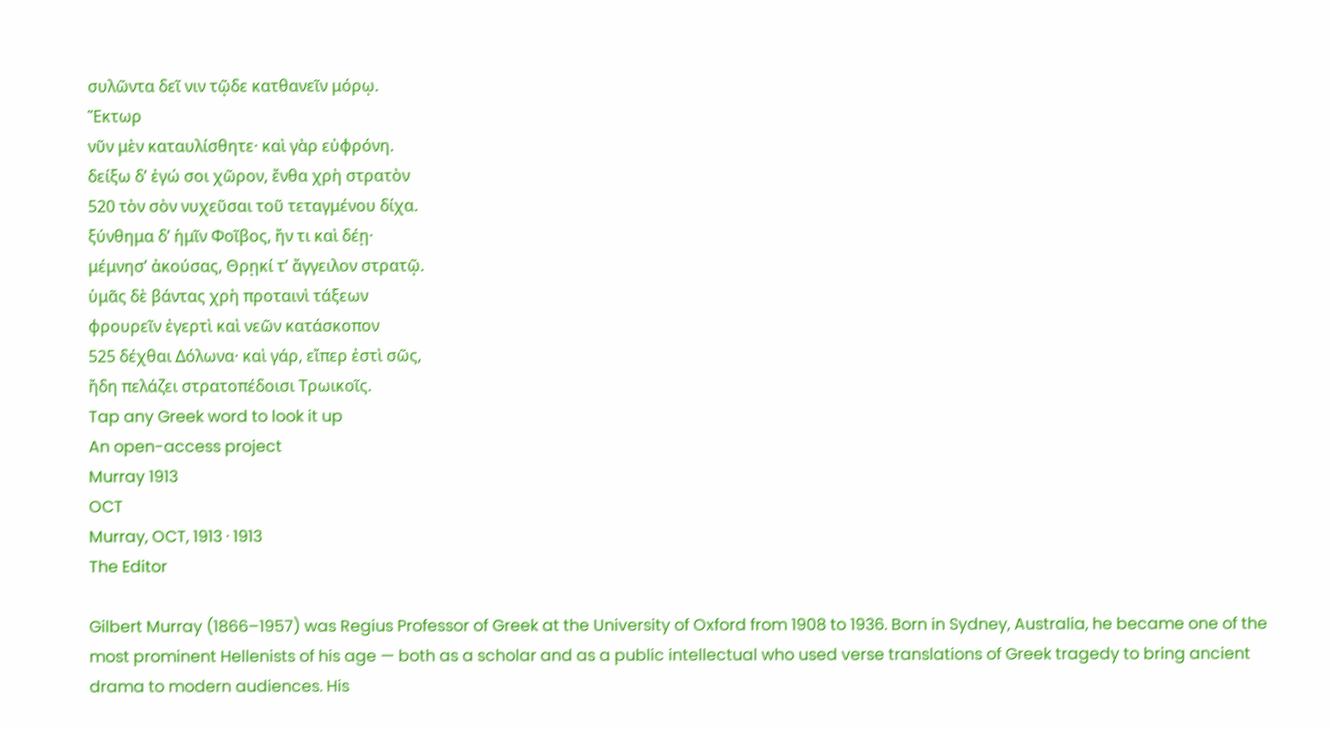συλῶντα δεῖ νιν τῷδε κατθανεῖν μόρῳ.
Ἕκτωρ
νῦν μὲν καταυλίσθητε· καὶ γὰρ εὐφρόνη.
δείξω δʼ ἐγώ σοι χῶρον, ἔνθα χρὴ στρατὸν
520 τὸν σὸν νυχεῦσαι τοῦ τεταγμένου δίχα.
ξύνθημα δʼ ἡμῖν Φοῖβος, ἤν τι καὶ δέῃ·
μέμνησʼ ἀκούσας, Θρῃκί τʼ ἄγγειλον στρατῷ.
ὑμᾶς δὲ βάντας χρὴ προταινὶ τάξεων
φρουρεῖν ἐγερτὶ καὶ νεῶν κατάσκοπον
525 δέχθαι Δόλωνα· καὶ γάρ, εἴπερ ἐστὶ σῶς,
ἤδη πελάζει στρατοπέδοισι Τρωικοῖς.
Tap any Greek word to look it up
An open-access project
Murray 1913
OCT
Murray, OCT, 1913 · 1913
The Editor

Gilbert Murray (1866–1957) was Regius Professor of Greek at the University of Oxford from 1908 to 1936. Born in Sydney, Australia, he became one of the most prominent Hellenists of his age — both as a scholar and as a public intellectual who used verse translations of Greek tragedy to bring ancient drama to modern audiences. His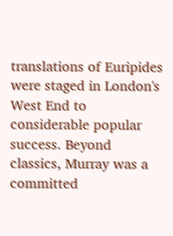translations of Euripides were staged in London's West End to considerable popular success. Beyond classics, Murray was a committed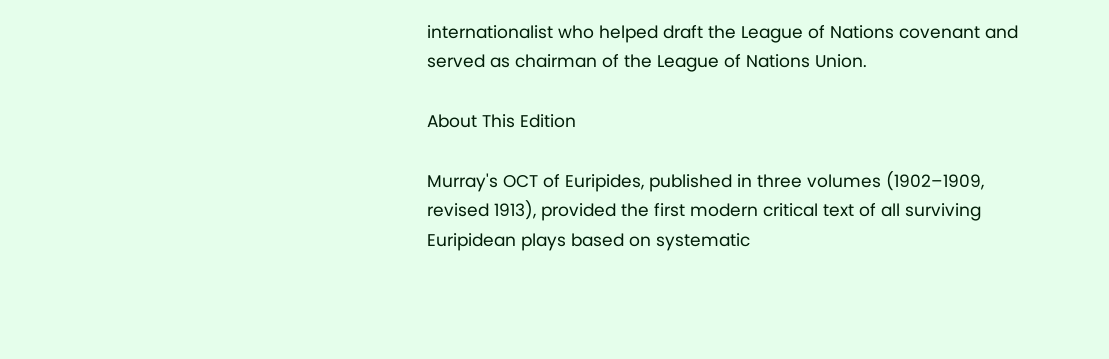internationalist who helped draft the League of Nations covenant and served as chairman of the League of Nations Union.

About This Edition

Murray's OCT of Euripides, published in three volumes (1902–1909, revised 1913), provided the first modern critical text of all surviving Euripidean plays based on systematic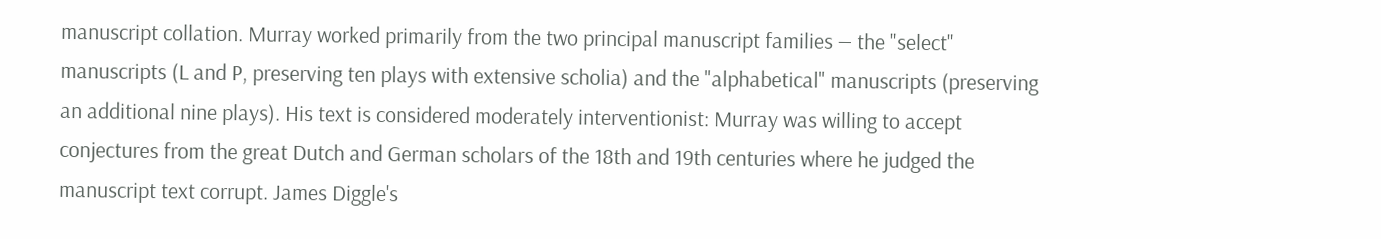manuscript collation. Murray worked primarily from the two principal manuscript families — the "select" manuscripts (L and P, preserving ten plays with extensive scholia) and the "alphabetical" manuscripts (preserving an additional nine plays). His text is considered moderately interventionist: Murray was willing to accept conjectures from the great Dutch and German scholars of the 18th and 19th centuries where he judged the manuscript text corrupt. James Diggle's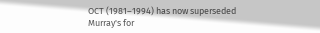OCT (1981–1994) has now superseded Murray's for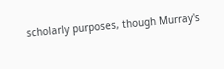scholarly purposes, though Murray's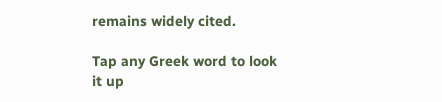remains widely cited.

Tap any Greek word to look it up